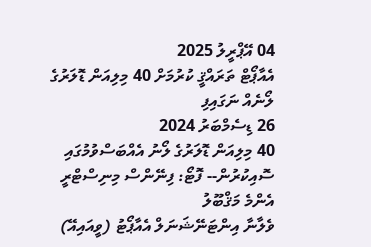04 އޭޕްރީލު 2025
އެއާޕޯޓް ތަރައްޤީ ކުރުމަށް 40 މިލިއަން ޑޮލަރުގެ ލޯނެއް ނަގައިފި
26 ޑިސެމްބަރު 2024
40 މިލިއަން ޑޮލަރުގެ ލޯނު އެއްބަސްވުމުގައި ސޮއިކުރުން-- ފޮޓޯ: ފިނޭންސް މިނިސްޓްރީ
އެންމެ މަޤްބޫލު
ވެލާނާ އިންޓަނޭޝަނަލް އެއާޕޯޓު (ވީއައިއޭ)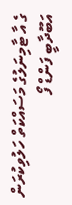ގެ އާ ޓާމިނަލުގެ މަސައްކަތް ހަލުވިކުރަން އަބޫދާބީ ފަންޑް ފޯ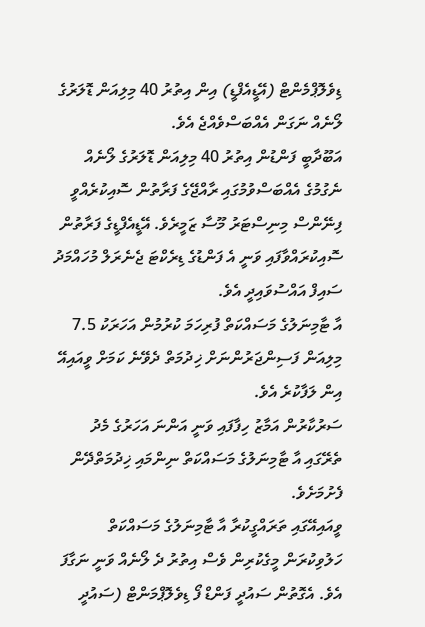ޑިވެލޮޕްމެންޓް (އޭޑީއެފްޑީ) އިން އިތުރު 40 މިލިއަން ޑޮލަރުގެ ލޯނެއް ނަގަން އެއްބަސްވެއްޖެ އެވެ.
އަބޫދާބީ ފަންޑުން އިތުރު 40 މިލިއަން ޑޮލަރުގެ ލޯނެއް ނެގުމުގެ އެއްބަސްވުމުގައި ރާއްޖޭގެ ފަރާތުން ސޮއިކުރެއްވީ ފިނޭންސް މިނިސްޓަރު މޫސާ ޒަމީރެވެ. އޭޑީއެފްޑީގެ ފަރާތުން ސޮއިކުރައްވާފައި ވަނީ އެ ފަންޑުގެ ޑިރެކްޓަ ޖެނެރަލް މުހައްމަދު ސައިފް އައްސުވައިދީ އެވެ.
އާ ޓާމިނަލުގެ މަސައްކަތް ފުރިހަމަ ކުރުމުން އަހަރަކު 7.5 މިލިއަން ފަސިންޖަރުންނަށް ޚިދުމަތް ދެވޭނެ ކަމަށް ވީއައިއޭ އިން ލަފާކުރެ އެވެ.
ސަރުކާރުން އަމާޒު ހިފާފައި ވަނީ އަންނަ އަހަރުގެ މެދު ތެރޭގައި އާ ޓާމިނަލުގެ މަސައްކަތް ނިންމައި ޚިދުމަތްދޭން ފެށުމަށެވެ.
ވީއައިއޭގައި ތަރައްގީކުރާ އާ ޓާމިނަލުގެ މަސައްކަތް ހަލުވިކުރަން މީގެކުރިން ވެސް އިތުރު ދެ ލޯނެއް ވަނީ ނަގާފަ އެވެ. އެގޮތުން ސައުދީ ފަންޑް ފޯ ޑިވެލޮޕްމަންޓް (ސައުދީ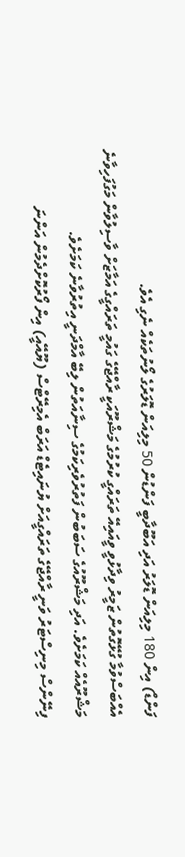ފަންޑް) އިން 180 މިލިއަން ޑޮލަރު އަދި އަބޫދާބީ ފަންޑުން 50 މިލިއަން ޑޮލަރުގެ ލޯނުތަކެއް ނެގި އެވެ.
އެއްބަސްވުމާ ގުޅޭގޮތުން ޒަމީރު ވިދާޅުވީ ވީއައިއޭ ތަރައްގީ ކުރުމުގެ މަޝްރޫއަކީ ރާއްޖޭގެ ގައުމީ ތަރައްގީގެ އަމާޒަށް ވާސިލުވާން މަގުފަހިވާނެ މަޝްރޫއެއް ކަމަށެވެ. އަދި މަޝްރޫއުގެ ސަބަބުން ފަތުރުވެރިކަމުގެ ސިނާއަތުން ލިބޭ އާމްދަނީ އިތުރުވާނެ ކަމަށެވެ.
ފިނޭންސް މިނިސްޓަރު ވަނީ ރާއްޖޭގެ ތަރައްގީއަށް ޔުނައިޓެޑް އަރަބް އެމިރޭޓްސް (ޔޫއޭއީ) އިން ފޯރުކޮށްދެމުން އަންނަ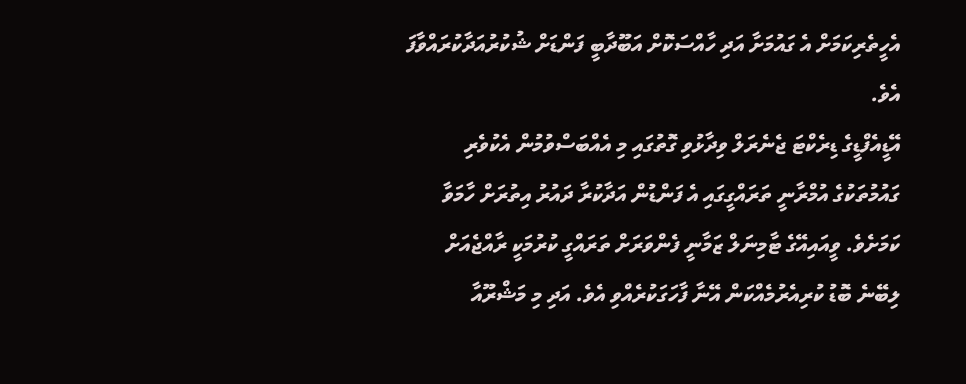އެހީތެރިކަމަށް އެ ގައުމަށާ އަދި ހާއްސަކޮށް އަބޫދާބީ ފަންޑަށް ޝުކުރުއަދާކުރައްވާފަ އެވެ.
އޭޑީއެފްޑީގެ ޑިރެކްޓަ ޖެނެރަލް ވިދާޅުވި ގޮތުގައި މި އެއްބަސްވުމުން އެކުވެރި ގައުމުތަކުގެ އުމްރާނީ ތަރައްގީގައި އެ ފަންޑުން އަދާކުރާ ދައުރު އިތުރަށް ހާމަވާ ކަމަށެވެ. ވީއައިއޭގެ ޓާމިނަލް ޒަމާނީ ފެންވަރަށް ތަރައްގީ ކުރުމަކީ ރާއްޖެއަށް ލިބޭނެ ބޮޑު ކުރިއެރުމެއްކަން އޭނާ ފާހަގަކުރެއްވި އެވެ. އަދި މި މަޝްރޫއާ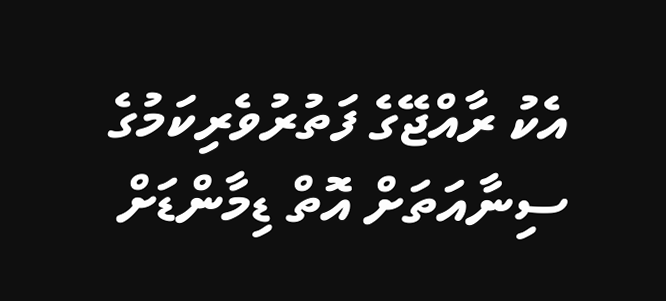އެކު ރާއްޖޭގެ ފަތުރުވެރިކަމުގެ ސިނާއަތަށް އޮތް ޑިމާންޑަށް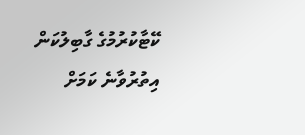ކޭޓާކުރުމުގެ ގާބިލުކަން އިތުރުވާނެ ކަމަށް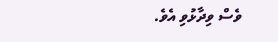ވެސް ވިދާޅުވި އެވެ.